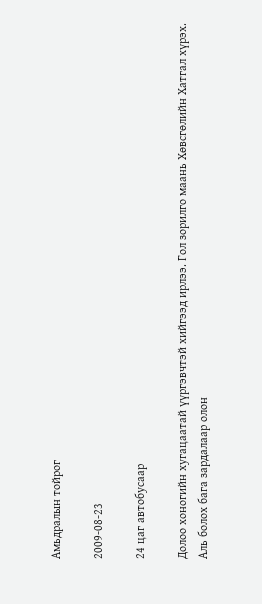Амьдралын тойрог

2009-08-23

24 цаг автобусаар

Долоо хоногийн хугацаатай үүргэвчтэй хийгээд ирлээ. Гол зорилго маань Хөвсгөлийн Хатгал хүрэх. Аль болох бага зардалаар олон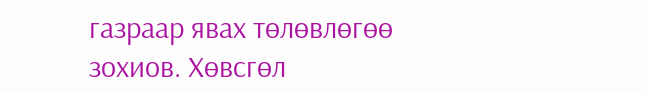газраар явах төлөвлөгөө зохиов. Хөвсгөл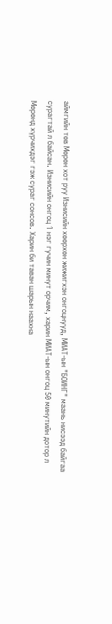аймгийн төв Мөрөн хот руу Изнисийн хөөрхөн жижигхэн онгоцнууд, МИАТ-ын "БОИНГ" маань нисээд байгаа сурагтай л байсан. Изнисийн онгоц 1 нэг гучин минут орчим, харин МИАТ-ын онгоц 50 минутийн дотор л Мөрөнд хүрчихдэг гэж сураг сонсов. Харин би таван шарын наахна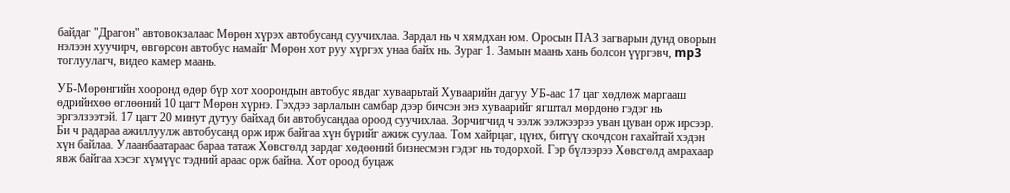байдаг "Драгон" автовокзалаас Мөрөн хүрэх автобусанд суучихлаа. Зардал нь ч хямдхан юм. Оросын ПАЗ загварын дунд оворын нэлээн хуучирч, өвгөрсөн автобус намайг Мөрөн хот руу хүргэх унаа байх нь. Зураг 1. Замын маань хань болсон үүргэвч, mp3 тоглуулагч, видео камер маань.

УБ-Мөрөнгийн хооронд өдөр бүр хот хоорондын автобус явдаг хуваарьтай Хуваарийн дагуу УБ-аас 17 цаг хөдлөж маргааш өдрийнхөө өглөөний 10 цагт Мөрөн хүрнэ. Гэхдээ зарлалын самбар дээр бичсэн энэ хуваарийг ягштал мөрдөнө гэдэг нь эргэлзээтэй. 17 цагт 20 минут дутуу байхад би автобусандаа ороод суучихлаа. Зорчигчид ч ээлж ээлжээрээ уван цуван орж ирсээр. Би ч радараа ажиллуулж автобусанд орж ирж байгаа хүн бүрийг ажиж суулаа. Том хайрцаг, цүнх, битүү скочдсон гахайтай хэдэн хүн байлаа. Улаанбаатараас бараа татаж Хөвсгөлд зардаг хөдөөний бизнесмэн гэдэг нь тодорхой. Гэр бүлээрээ Хөвсгөлд амрахаар явж байгаа хэсэг хүмүүс тэдний араас орж байна. Хот ороод буцаж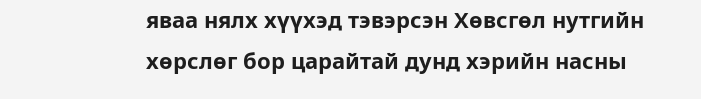яваа нялх хүүхэд тэвэрсэн Хөвсгөл нутгийн хөрслөг бор царайтай дунд хэрийн насны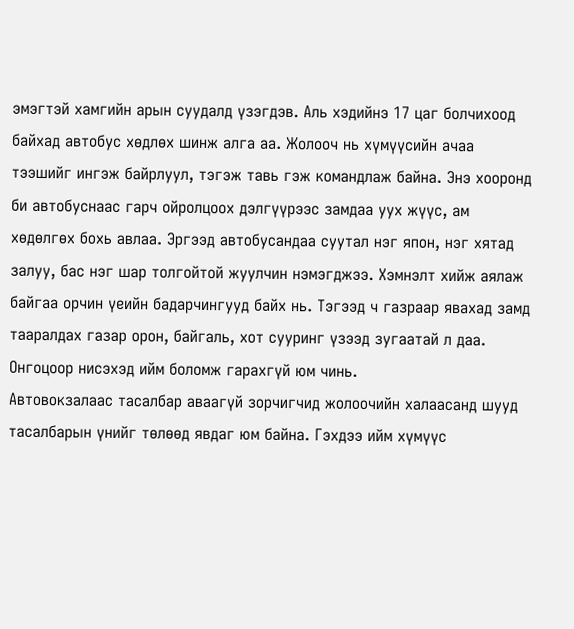эмэгтэй хамгийн арын суудалд үзэгдэв. Аль хэдийнэ 17 цаг болчихоод байхад автобус хөдлөх шинж алга аа. Жолооч нь хүмүүсийн ачаа тээшийг ингэж байрлуул, тэгэж тавь гэж командлаж байна. Энэ хооронд би автобуснаас гарч ойролцоох дэлгүүрээс замдаа уух жүүс, ам хөдөлгөх бохь авлаа. Эргээд автобусандаа суутал нэг япон, нэг хятад залуу, бас нэг шар толгойтой жуулчин нэмэгджээ. Хэмнэлт хийж аялаж байгаа орчин үеийн бадарчингууд байх нь. Тэгээд ч газраар явахад замд тааралдах газар орон, байгаль, хот сууринг үзээд зугаатай л даа. Онгоцоор нисэхэд ийм боломж гарахгүй юм чинь.
Автовокзалаас тасалбар аваагүй зорчигчид жолоочийн халаасанд шууд тасалбарын үнийг төлөөд явдаг юм байна. Гэхдээ ийм хүмүүс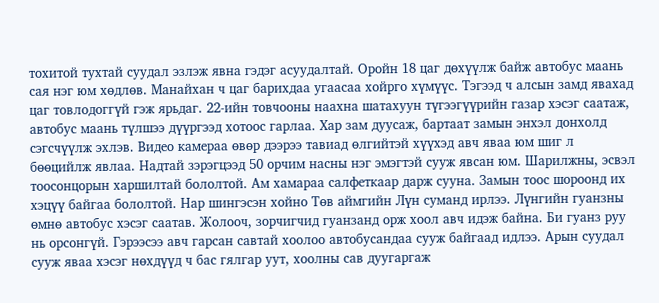тохитой тухтай суудал эзлэж явна гэдэг асуудалтай. Оройн 18 цаг дөхүүлж байж автобус маань сая нэг юм хөдлөв. Манайхан ч цаг барихдаа угаасаа хойрго хүмүүс. Тэгээд ч алсын замд явахад цаг товлодоггүй гэж ярьдаг. 22-ийн товчооны наахна шатахуун түгээгүүрийн газар хэсэг саатаж, автобус маань түлшээ дүүргээд хотоос гарлаа. Хар зам дуусаж, бартаат замын энхэл донхолд сэгсчүүлж эхлэв. Видео камераа өвөр дээрээ тавиад өлгийтэй хүүхэд авч яваа юм шиг л бөөцийлж явлаа. Надтай зэрэгцээд 50 орчим насны нэг эмэгтэй сууж явсан юм. Шарилжны, эсвэл тоосонцорын харшилтай бололтой. Ам хамараа салфеткаар дарж сууна. Замын тоос шороонд их хэцүү байгаа бололтой. Нар шингэсэн хойно Төв аймгийн Лүн суманд ирлээ. Лүнгийн гуанзны өмнө автобус хэсэг саатав. Жолооч, зорчигчид гуанзанд орж хоол авч идэж байна. Би гуанз руу нь орсонгүй. Гэрээсээ авч гарсан савтай хоолоо автобусандаа сууж байгаад идлээ. Арын суудал сууж яваа хэсэг нөхдүүд ч бас гялгар уут, хоолны сав дуугаргаж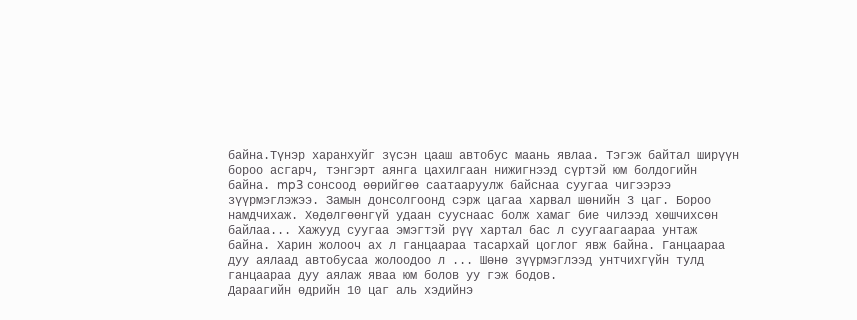байна.Түнэр харанхуйг зүсэн цааш автобус маань явлаа. Тэгэж байтал ширүүн бороо асгарч, тэнгэрт аянга цахилгаан нижигнээд сүртэй юм болдогийн байна. mp3 сонсоод өөрийгөө саатааруулж байснаа суугаа чигээрээ зүүрмэглэжээ. Замын донсолгоонд сэрж цагаа харвал шөнийн 3 цаг. Бороо намдчихаж. Хөдөлгөөнгүй удаан сууснаас болж хамаг бие чилээд хөшчихсөн байлаа... Хажууд суугаа эмэгтэй рүү хартал бас л суугаагаараа унтаж байна. Харин жолооч ах л ганцаараа тасархай цоглог явж байна. Ганцаараа дуу аялаад автобусаа жолоодоо л ... Шөнө зүүрмэглээд унтчихгүйн тулд ганцаараа дуу аялаж яваа юм болов уу гэж бодов.
Дараагийн өдрийн 10 цаг аль хэдийнэ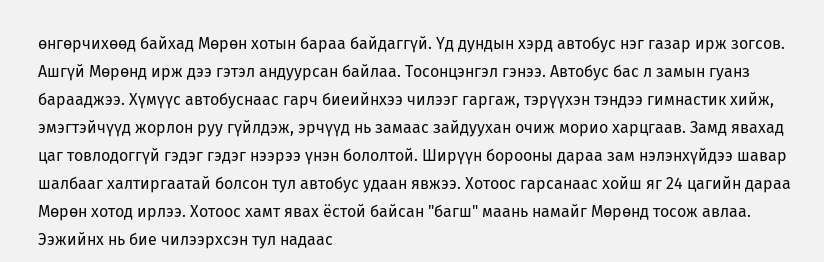өнгөрчихөөд байхад Мөрөн хотын бараа байдаггүй. Үд дундын хэрд автобус нэг газар ирж зогсов. Ашгүй Мөрөнд ирж дээ гэтэл андуурсан байлаа. Тосонцэнгэл гэнээ. Автобус бас л замын гуанз барааджээ. Хүмүүс автобуснаас гарч биеийнхээ чилээг гаргаж, тэрүүхэн тэндээ гимнастик хийж, эмэгтэйчүүд жорлон руу гүйлдэж, эрчүүд нь замаас зайдуухан очиж морио харцгаав. Замд явахад цаг товлодоггүй гэдэг гэдэг нээрээ үнэн бололтой. Ширүүн борооны дараа зам нэлэнхүйдээ шавар шалбааг халтиргаатай болсон тул автобус удаан явжээ. Хотоос гарсанаас хойш яг 24 цагийн дараа Мөрөн хотод ирлээ. Хотоос хамт явах ёстой байсан "багш" маань намайг Мөрөнд тосож авлаа. Ээжийнх нь бие чилээрхсэн тул надаас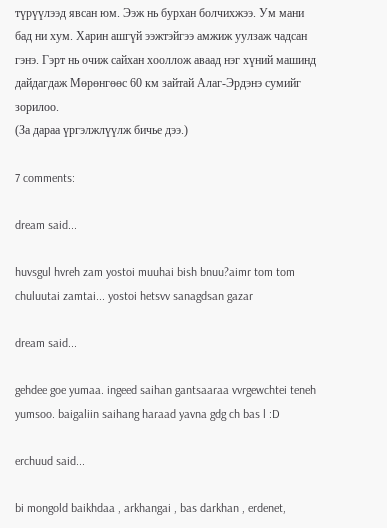түрүүлээд явсан юм. Ээж нь бурхан болчихжээ. Ум мани бад ни хум. Харин ашгүй ээжтэйгээ амжиж уулзаж чадсан гэнэ. Гэрт нь очиж сайхан хооллож аваад нэг хүний машинд дайдагдаж Мөрөнгөөс 60 км зайтай Алаг-Эрдэнэ сумийг зорилоо.
(За дараа үргэлжлүүлж бичье дээ.)

7 comments:

dream said...

huvsgul hvreh zam yostoi muuhai bish bnuu?aimr tom tom chuluutai zamtai... yostoi hetsvv sanagdsan gazar

dream said...

gehdee goe yumaa. ingeed saihan gantsaaraa vvrgewchtei teneh yumsoo. baigaliin saihang haraad yavna gdg ch bas l :D

erchuud said...

bi mongold baikhdaa , arkhangai , bas darkhan , erdenet,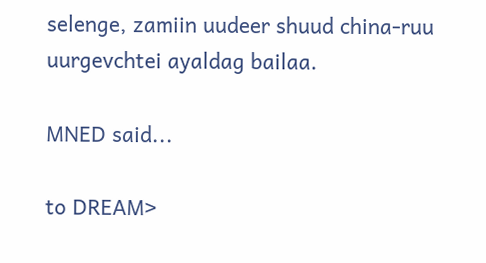selenge, zamiin uudeer shuud china-ruu uurgevchtei ayaldag bailaa.

MNED said...

to DREAM>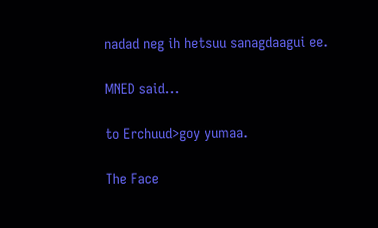nadad neg ih hetsuu sanagdaagui ee.

MNED said...

to Erchuud>goy yumaa.

The Face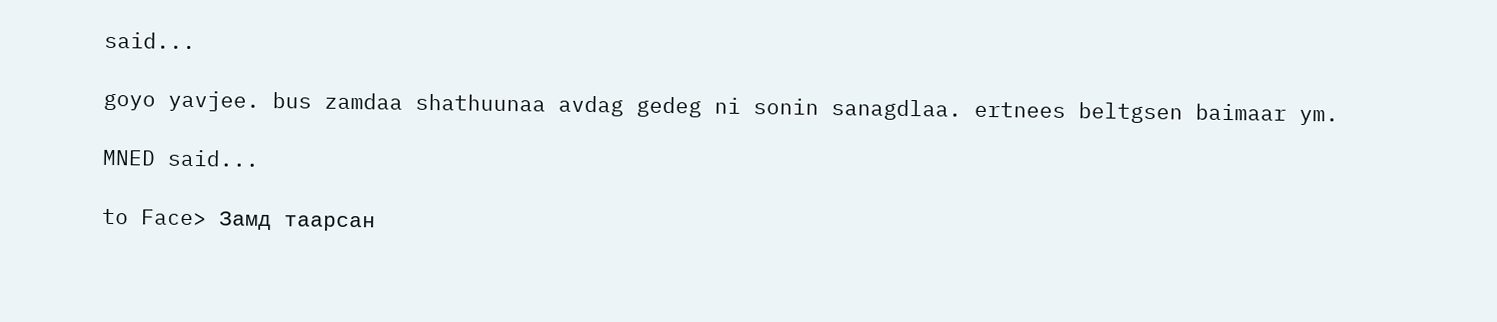said...

goyo yavjee. bus zamdaa shathuunaa avdag gedeg ni sonin sanagdlaa. ertnees beltgsen baimaar ym.

MNED said...

to Face> Замд таарсан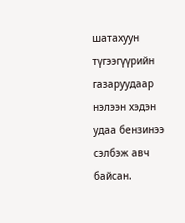шатахуун түгээгүүрийн газаруудаар нэлээн хэдэн удаа бензинээ сэлбэж авч байсан.